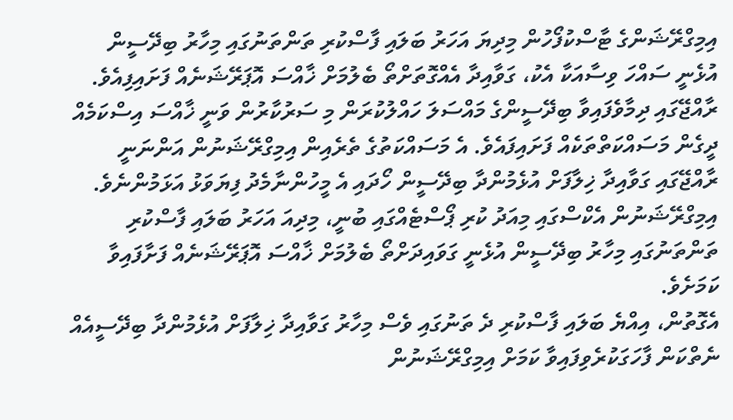އިމިގްރޭޝަންގެ ޓާސްކުފޯހުން މިދިޔަ އަހަރު ބަލައި ފާސްކުރި ތަންތަނުގައި މިހާރު ބިދޭސީން އުޅެނީ ސައްހަ ވިސާއަކާ އެކު، ގަވާއިދާ އެއްގޮތަށްތޯ ބެލުމަށް ޚާއްސަ އޮޕަރޭޝަނެއް ފަށައިފިއެވެ.
ރާއްޖޭގައި ދިމާވެފައިވާ ބިދޭސީންގެ މައްސަލަ ހައްލުކުރަން މި ސަރުކާރުން ވަނީ ޚާއްސަ އިސްކަމެއް ދީގެން މަސައްކަތްތަކެއް ފަށައިފައެވެ. އެ މަސައްކަތުގެ ތެރެއިން އިމިގްރޭޝަނުން އަންނަނީ ރާއްޖޭގައި ގަވާއިދާ ޚިލާފަށް އުޅެމުންދާ ބިދޭސީން ހޯދައި އެ މީހުންނާމެދު ފިޔަވަޅު އަޅަމުންނެވެ.
އިމިގްރޭޝަނުން އެކްސްގައި މިއަދު ކުރި ޕޯސްޓެއްގައި ބުނީ، މިދިއަ އަހަރު ބަލައި ފާސްކުރި ތަންތަނުގައި މިހާރު ބިދޭސީން އުޅެނީ ގަވައިދަށްތޯ ބެލުމަށް ޚާއްސަ އޮޕަރޭޝަނެއް ފަށާފައިވާ ކަމަށެވެ.
އެގޮތުން، އިއްޔެ ބަލައި ފާސްކުރި ދެ ތަނުގައި ވެސް މިހާރު ގަވާއިދާ ޚިލާފަށް އުޅެމުންދާ ބިދޭސީއެއް ނެތްކަން ފާހަގަކުރެވިފައިވާ ކަމަށް އިމިގްރޭޝަނުން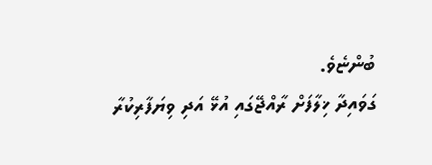ބުންޏެވެ.
ގަވައިދާ ޚިލާފަށް ރާއްޖޭގައި އުޅޭ އަދި ވިޔަފާރިކުރާ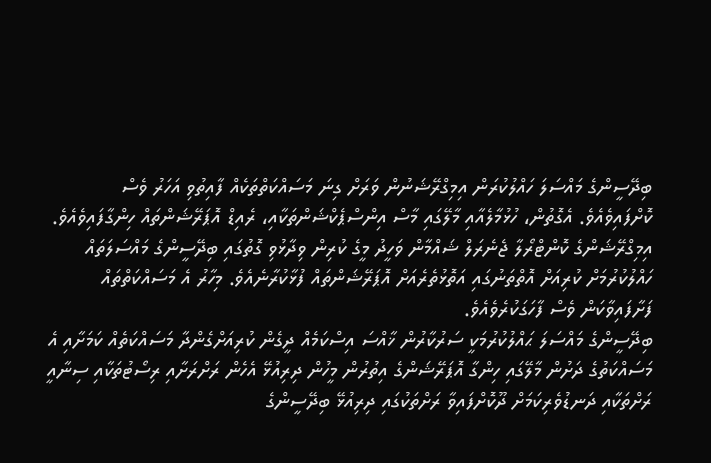ބިދޭސީންގެ މައްސަލަ ހައްލުކުރަން އިމިގްރޭޝަނުން ވަރަށް ގިނަ މަސައްކަތްތަކެއް ފާއިތުވި އަހަރު ވެސް ކޮށްފައިވެއެވެ. އެގޮތުން، ހުޅުމާލެއާއި މާލޭގައި މާސް އިންސްޕެކްޝަންތަކާއި، ރެއިޑް އޮޕަރޭޝަންތައް ހިންގާފައިވެއެވެ.
އިމިގްރޭޝަންގެ ކޮންޓްރޯލާ ޖެނެރަލް ޝައްމާން ވަހީދު މީގެ ކުރިން ވިދާޅުވި ގޮތުގައި ބިދޭސީންގެ މައްސަލަތައް ހައްލުކުރުމަށް ކުރިއަށް އޮތްތަނުގައި އަތޮޅުތެރެއަށް އޮޕަރޭޝަންތައް ފުޅާކުރާނެއެވެ. މިހާރު އެ މަސައްކަތްތައް ފަށާފައިވާކަން ވެސް ފާހަގަކުރެވެއެވެ.
ބިދޭސީންގެ މައްސަލަ ޙައްލުކުރުމަކީ ސަރުކާރުން ޚާއްސަ އިސްކަމެއް ދީގެން ކުރިއަށްގެންދާ މަސައްކަތެއް ކަމަށާއި އެ މަސައްކަތުގެ ދަށުން މާލޭގައި ހިންގާ އޮޕަރޭޝަންގެ އިތުރުން މީހުން ދިރިއުޅޭ އެހެން ރަށްރަށާއި ރިސޯޓުތަކާއި ސިނާއީ ރަށްތަކާއި ދަނޑުވެރިކަމަށް ދޫކޮށްފައިވާ ރަށްތަކުގައި ދިރިއުޅޭ ބިދޭސީންގެ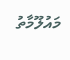މައުލޫމާތު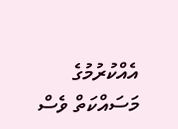އެއްކުރުމުގެ މަސައްކަތް ވެސް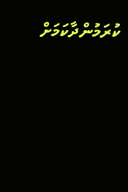ކުރަމުންދާކަމަށް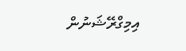އިމިގްރޭޝަނުން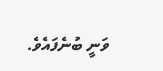ވަނީ ބުނެފައެވެ.